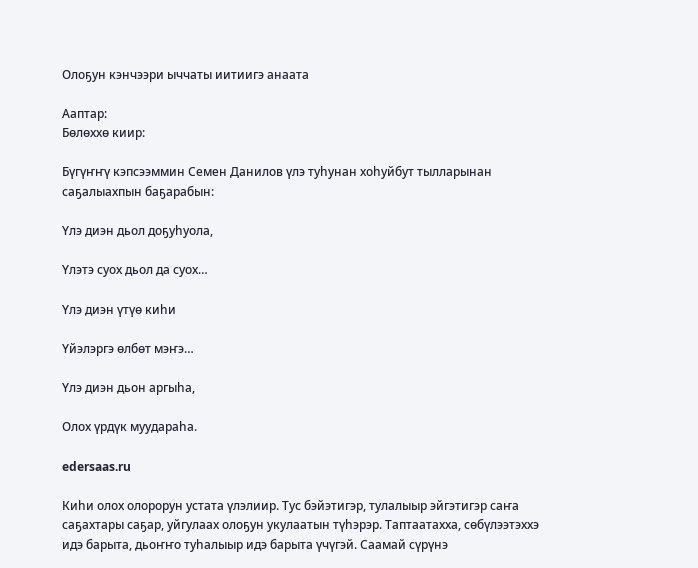Олоҕун кэнчээри ыччаты иитиигэ анаата

Ааптар:
Бөлөххө киир:

Бүгүҥҥү кэпсээммин Семен Данилов үлэ туһунан хоһуйбут тылларынан саҕалыахпын баҕарабын:

Үлэ диэн дьол доҕуһуола,

Үлэтэ суох дьол да суох…

Үлэ диэн үтүө киһи

Үйэлэргэ өлбөт мэҥэ…

Үлэ диэн дьон аргыһа,

Олох үрдүк муудараһа.

edersaas.ru

Киһи олох олорорун устата үлэлиир. Тус бэйэтигэр, тулалыыр эйгэтигэр саҥа саҕахтары саҕар, уйгулаах олоҕун укулаатын түһэрэр. Таптаатахха, сөбүлээтэххэ идэ барыта, дьоҥҥо туһалыыр идэ барыта үчүгэй. Саамай сүрүнэ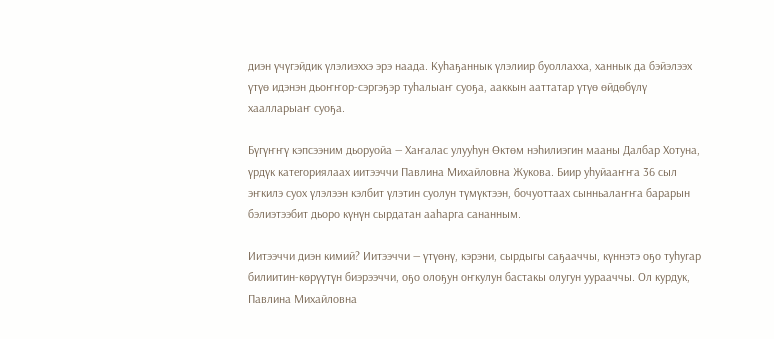диэн үчүгэйдик үлэлиэххэ эрэ наада. Куһаҕаннык үлэлиир буоллахха, ханнык да бэйэлээх үтүө идэнэн дьоҥҥор-сэргэҕэр туһалыаҥ суоҕа, ааккын ааттатар үтүө өйдөбүлү хаалларыаҥ суоҕа.

Бүгүҥҥү кэпсээним дьоруойа — Хаҥалас улууһун Өктөм нэһилиэгин мааны Далбар Хотуна, үрдүк категориялаах иитээччи Павлина Михайловна Жукова. Биир уһуйааҥҥа 36 сыл эҥкилэ суох үлэлээн кэлбит үлэтин суолун түмүктээн, бочуоттаах сынньалаҥҥа барарын бэлиэтээбит дьоро күнүн сырдатан ааһарга сананным.

Иитээччи диэн кимий? Иитээччи — үтүөнү, кэрэни, сырдыгы саҕааччы, күннэтэ оҕо туһугар билиитин-көрүүтүн биэрээччи, оҕо олоҕун оҥкулун бастакы олугун уурааччы. Ол курдук, Павлина Михайловна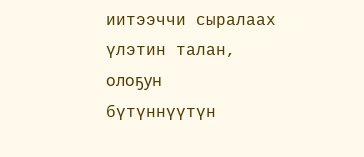иитээччи сыралаах үлэтин талан, олоҕун бүтүннүүтүн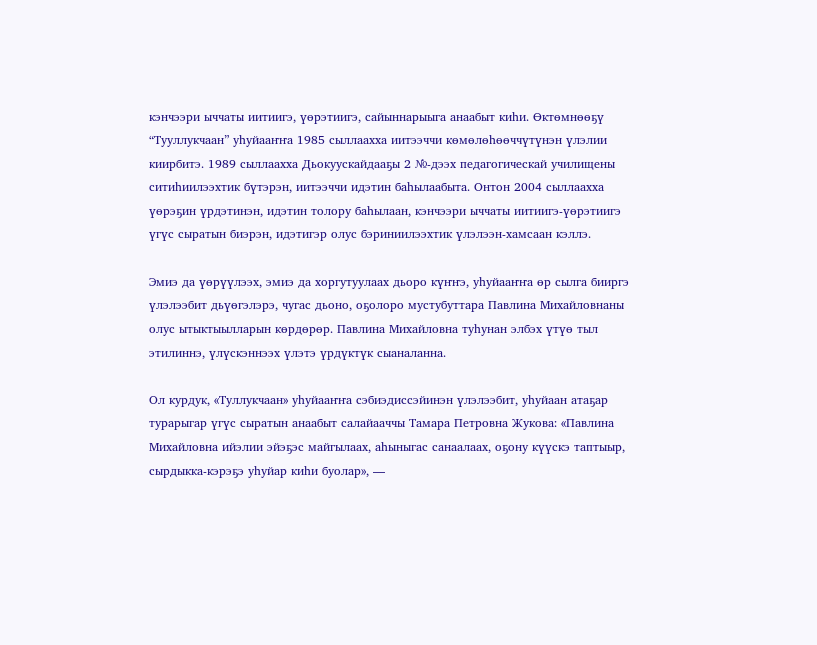кэнчээри ыччаты иитиигэ, үөрэтиигэ, сайыннарыыга анаабыт киһи. Өктөмнөөҕү “Тууллукчаан” уһуйааҥҥа 1985 сыллаахха иитээччи көмөлөһөөччүтүнэн үлэлии киирбитэ. 1989 сыллаахха Дьокуускайдааҕы 2 №-дээх педагогическай училищены ситиһиилээхтик бүтэрэн, иитээччи идэтин баһылаабыта. Онтон 2004 сыллаахха үөрэҕин үрдэтинэн, идэтин толору баһылаан, кэнчээри ыччаты иитиигэ-үөрэтиигэ үгүс сыратын биэрэн, идэтигэр олус бэриниилээхтик үлэлээн-хамсаан кэллэ.

Эмиэ да үөрүүлээх, эмиэ да хоргутуулаах дьоро күҥҥэ, уһуйааҥҥа өр сылга бииргэ үлэлээбит дьүөгэлэрэ, чугас дьоно, оҕолоро мустубуттара Павлина Михайловнаны олус ытыктыылларын көрдөрөр. Павлина Михайловна туһунан элбэх үтүө тыл этилиннэ, үлүскэннээх үлэтэ үрдүктүк сыаналанна.

Ол курдук, «Туллукчаан» уһуйааҥҥа сэбиэдиссэйинэн үлэлээбит, уһуйаан атаҕар турарыгар үгүс сыратын анаабыт салайааччы Тамара Петровна Жукова: «Павлина Михайловна ийэлии эйэҕэс майгылаах, аһыныгас санаалаах, оҕону күүскэ таптыыр, сырдыкка-кэрэҕэ уһуйар киһи буолар», —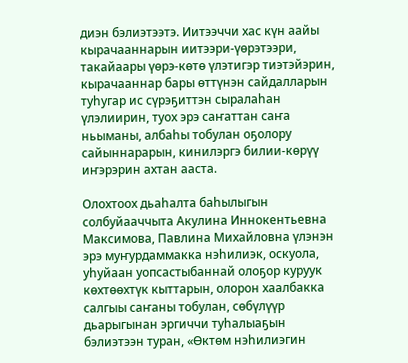диэн бэлиэтээтэ. Иитээччи хас күн аайы кырачааннарын иитээри-үөрэтээри, такайаары үөрэ-көтө үлэтигэр тиэтэйэрин, кырачааннар бары өттүнэн сайдалларын туһугар ис сүрэҕиттэн сыралаһан үлэлиирин, туох эрэ саҥаттан саҥа ньыманы, албаһы тобулан оҕолору сайыннарарын, кинилэргэ билии-көрүү иҥэрэрин ахтан ааста.

Олохтоох дьаһалта баһылыгын солбуйааччыта Акулина Иннокентьевна Максимова, Павлина Михайловна үлэнэн эрэ муҥурдаммакка нэһилиэк, оскуола, уһуйаан уопсастыбаннай олоҕор куруук көхтөөхтүк кыттарын, олорон хаалбакка салгыы саҥаны тобулан, сөбүлүүр дьарыгынан эргиччи туһалыаҕын бэлиэтээн туран, «Өктөм нэһилиэгин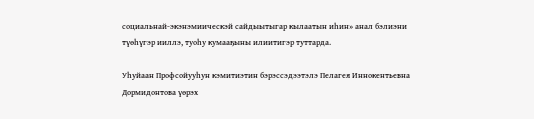социальнай-экэнэмиическэй сайдыытыгар кылаатын иһин» анал бэлиэни түөһүгэр ииллэ, туоһу кумааҕыны илиитигэр туттарда.

Уһуйаан Профсойууһун кэмитиэтин бэрэссэдээтэлэ Пелагея Иннокентьевна Дормидонтова үөрэх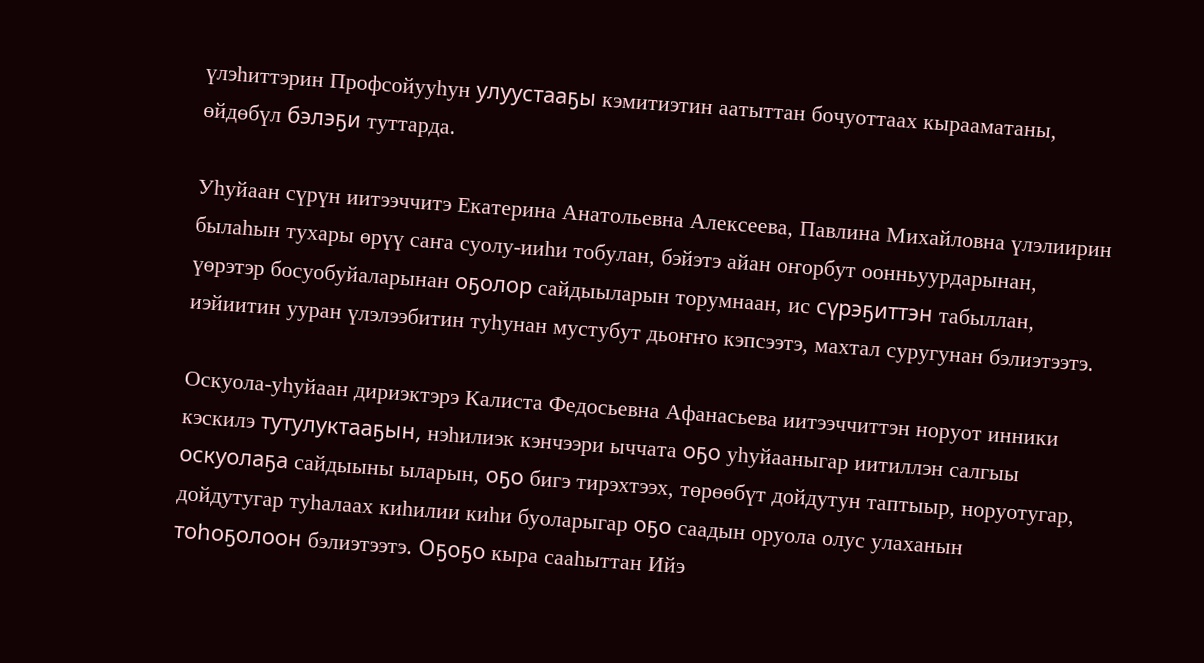үлэһиттэрин Профсойууһун улуустааҕы кэмитиэтин аатыттан бочуоттаах кырааматаны, өйдөбүл бэлэҕи туттарда.

Уһуйаан сүрүн иитээччитэ Екатерина Анатольевна Алексеева, Павлина Михайловна үлэлиирин былаһын тухары өрүү саҥа суолу-ииһи тобулан, бэйэтэ айан оҥорбут оонньуурдарынан, үөрэтэр босуобуйаларынан оҕолор сайдыыларын торумнаан, ис сүрэҕиттэн табыллан, иэйиитин ууран үлэлээбитин туһунан мустубут дьоҥҥо кэпсээтэ, махтал суругунан бэлиэтээтэ.

Оскуола-уһуйаан дириэктэрэ Калиста Федосьевна Афанасьева иитээччиттэн норуот инники кэскилэ тутулуктааҕын, нэһилиэк кэнчээри ыччата оҕо уһуйааныгар иитиллэн салгыы оскуолаҕа сайдыыны ыларын, оҕо бигэ тирэхтээх, төрөөбүт дойдутун таптыыр, норуотугар, дойдутугар туһалаах киһилии киһи буоларыгар оҕо саадын оруола олус улаханын тоһоҕолоон бэлиэтээтэ. Оҕоҕо кыра сааһыттан Ийэ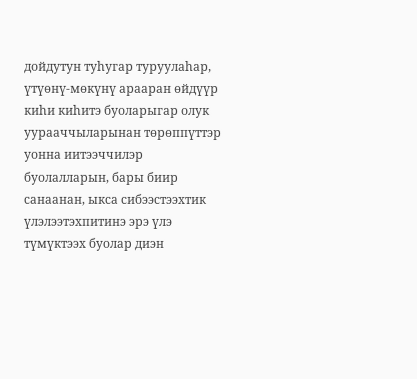дойдутун туһугар туруулаһар, үтүөнү-мөкүнү арааран өйдүүр киһи киһитэ буоларыгар олук уурааччыларынан төрөппүттэр уонна иитээччилэр буолалларын, бары биир санаанан, ыкса сибээстээхтик үлэлээтэхпитинэ эрэ үлэ түмүктээх буолар диэн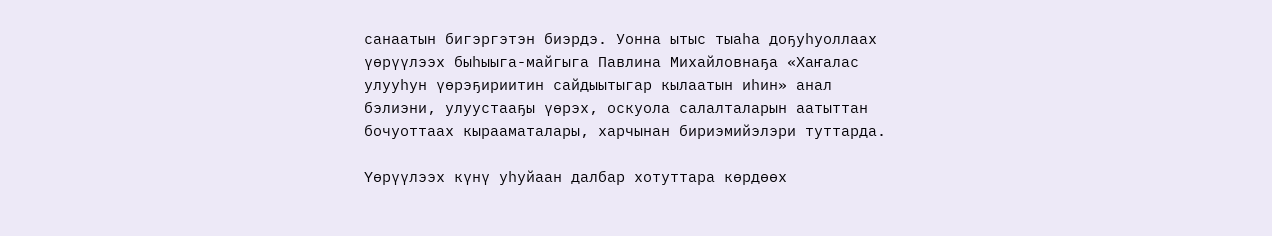санаатын бигэргэтэн биэрдэ. Уонна ытыс тыаһа доҕуһуоллаах үөрүүлээх быһыыга-майгыга Павлина Михайловнаҕа «Хаҥалас улууһун үөрэҕириитин сайдыытыгар кылаатын иһин» анал бэлиэни, улуустааҕы үөрэх, оскуола салалталарын аатыттан бочуоттаах кырааматалары, харчынан бириэмийэлэри туттарда.

Үөрүүлээх күнү уһуйаан далбар хотуттара көрдөөх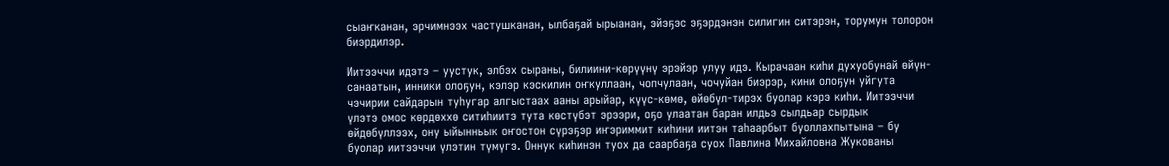сыаҥканан, эрчимнээх частушканан, ылбаҕай ырыанан, эйэҕэс эҕэрдэнэн силигин ситэрэн, торумун толорон биэрдилэр.

Иитээччи идэтэ – уустук, элбэх сыраны, билиини-көрүүнү эрэйэр улуу идэ. Кырачаан киһи духуобунай өйүн-санаатын, инники олоҕун, кэлэр кэскилин оҥкуллаан, чопчулаан, чочуйан биэрэр, кини олоҕун уйгута чэчирии сайдарын туһугар алгыстаах ааны арыйар, күүс-көмө, өйөбүл-тирэх буолар кэрэ киһи. Иитээччи үлэтэ омос көрдөххө ситиһиитэ тута көстүбэт эрээри, оҕо улаатан баран илдьэ сылдьар сырдык өйдөбүллээх, ону ыйынньык оҥостон сүрэҕэр иҥэриммит киһини иитэн таһаарбыт буоллахпытына – бу буолар иитээччи үлэтин түмүгэ. Оннук киһинэн туох да саарбаҕа суох Павлина Михайловна Жукованы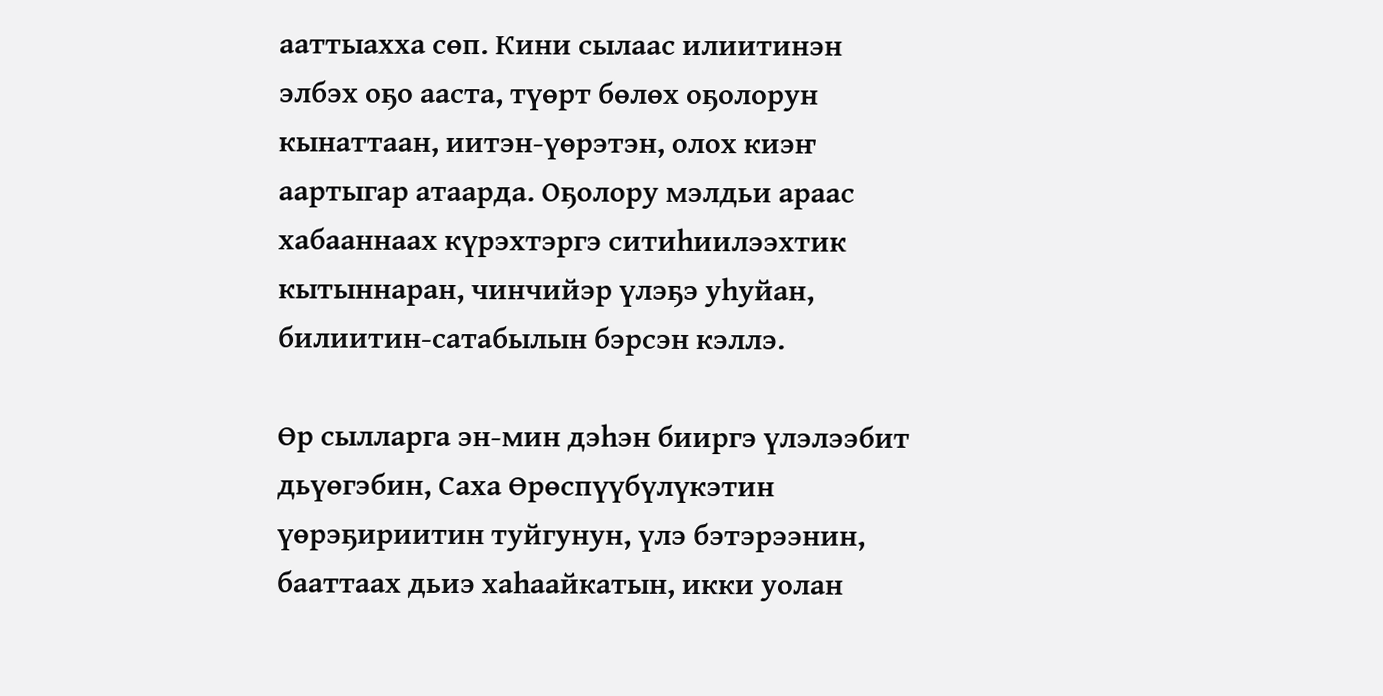ааттыахха сөп. Кини сылаас илиитинэн элбэх оҕо ааста, түөрт бөлөх оҕолорун кынаттаан, иитэн-үөрэтэн, олох киэҥ аартыгар атаарда. Оҕолору мэлдьи араас хабааннаах күрэхтэргэ ситиһиилээхтик кытыннаран, чинчийэр үлэҕэ уһуйан, билиитин-сатабылын бэрсэн кэллэ.

Өр сылларга эн-мин дэһэн бииргэ үлэлээбит дьүөгэбин, Саха Өрөспүүбүлүкэтин үөрэҕириитин туйгунун, үлэ бэтэрээнин, бааттаах дьиэ хаһаайкатын, икки уолан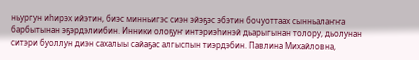ньургун иһирэх ийэтин, биэс минньигэс сиэн эйэҕэс эбэтин бочуоттаах сынньалаҥҥа барбытынан эҕэрдэлиибин. Инники олоҕуҥ интэриэһинэй дьарыгынан толору, дьолунан ситэри буоллун диэн сахалыы сайаҕас алгыспын тиэрдэбин. Павлина Михайловна,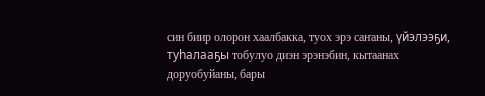син биир олорон хаалбакка, туох эрэ саҥаны, үйэлээҕи, туһалааҕы тобулуо диэн эрэнэбин, кытаанах доруобуйаны, бары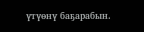үтүөнү баҕарабын.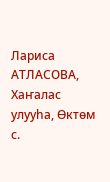Лариса АТЛАСОВА, Хаҥалас улууһа, Өктөм с.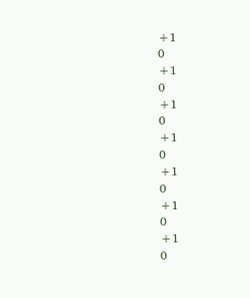+1
0
+1
0
+1
0
+1
0
+1
0
+1
0
+1
0